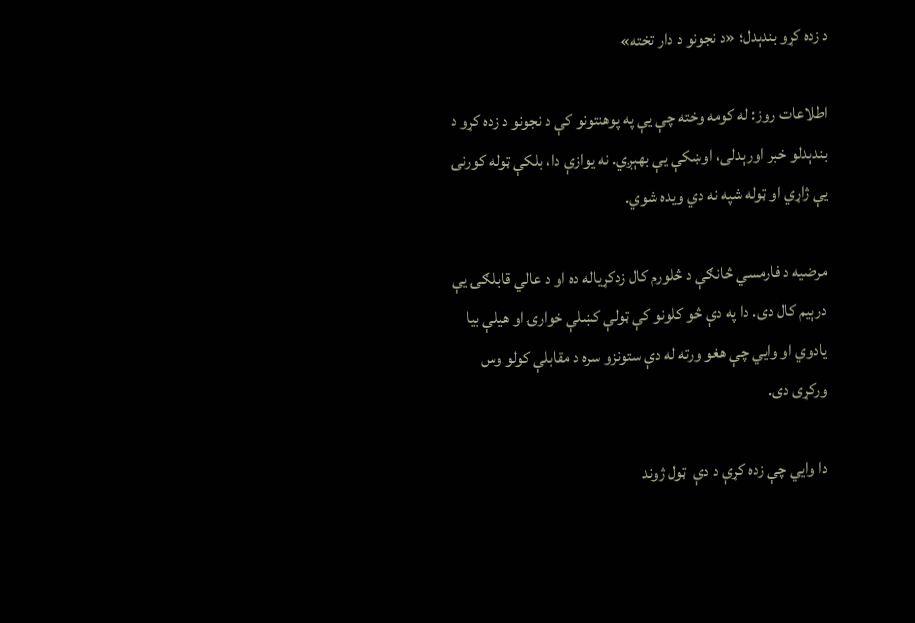د زده کړو بندېدل؛ «د نجونو د دار تخته»

اطلاعات روز: له کومه وخته چې يې په پوهنتونو کې د نجونو د زده کړو د بندېدلو خبر اورېدلی، اوښکې يې بهېږي. نه يوازې دا، بلکې ټوله کورنۍ يې ژاړي او ټوله شپه نه دي ويده شوي.

مرضيه د فارمسي څانګې د څلورم کال زدکړياله ده او د عالي قابلګۍ يې درېيم کال دی. دا په دې څو کلونو کې ټولې کښلې خوارۍ او هيلې بيا يادوي او وايي چې هغو ورته له دې ستونزو سره د مقابلې کولو وس ورکړی دی.

دا وايي چې زده کړې د دې  ټول ژوند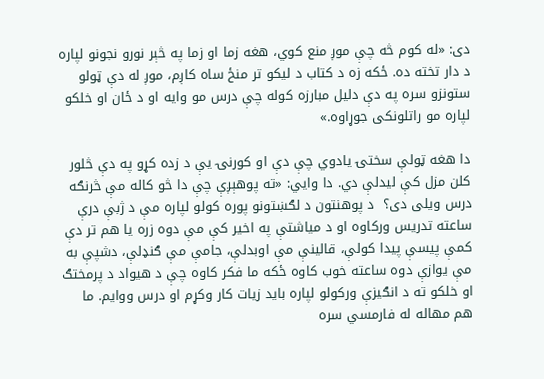دی: «له کوم څه چې موږ منع کوي، هغه زما او زما په څېر نورو نجونو لپاره د دار تخته ده. ځکه زه د کتاب د ليکو تر منځ ساه کاږم، موږ له دې ټولو ستونزو سره په دې دليل مبارزه کوله چې درس مو وايه او د ځان او خلکو لپاره مو راتلونکی جوړاوه.»

دا هغه ټولې سختۍ يادوي چې دې او کورنۍ يې د زده کړو په دې څلور کلن مزل کې ليدلې دي. دا وايي: «ته پوهېږې چې دا څو کاله مې څرنګه درس ويلی دی؟  د پوهنتون د لګښتونو پوره کولو لپاره مې د ژبې درې ساعته تدريس ورکاوه او د مياشتې په اخير کې مې دوه زره يا هم تر دې کمې پيسې پيدا کولې، قالينې مې اوبدلې، جامې مې ګنډلې، دشپې به مې يوازې دوه ساعته خوب کاوه ځکه ما فکر کاوه چې د هيواد د پرمختګ او خلکو ته د انګيزې ورکولو لپاره بايد زيات کار وکړم او درس ووايم. ما هم مهاله له فارمسي سره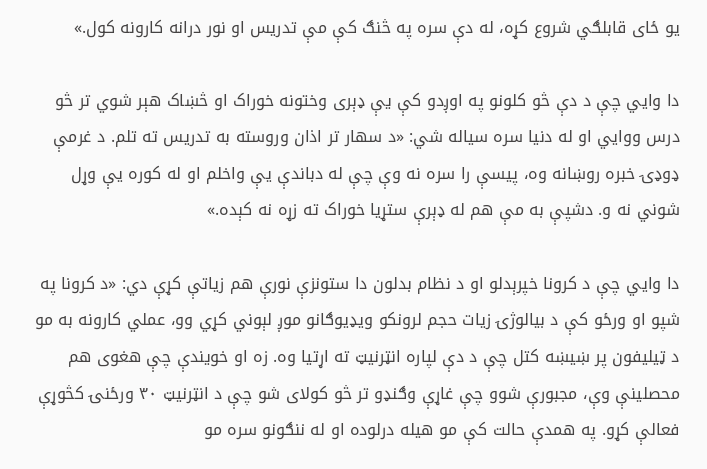يو ځای قابلګي شروع کړه، له دې سره په څنګ کې مې تدريس او نور درانه کارونه کول.»

دا وايي چې د دې څو کلونو په اوږدو کې يې ډېری وختونه خوراک او څښاک هېر شوي تر څو درس ووايي او له دنيا سره سياله شي: «د سهار تر اذان وروسته به تدريس ته تلم. د غرمې ډوډۍ خبره روښانه وه، پيسې را سره نه وې چې له دباندې يې واخلم او له کوره يې وړل شوني نه و. دشپې به مې هم له ډېرې ستړيا خوراک ته زړه نه کېده.»

دا وايي چې د کرونا خپرېدلو او د نظام بدلون دا ستونزې نورې هم زياتې کړې دي: «د کرونا په شپو او ورځو کې د بيالوژۍ زيات حجم لرونکو ويډيوګانو موږ لېوني کړي وو، عملي کارونه به مو د ټیليفون پر ښيښه کتل چې د دې لپاره انټرنيټ ته اړتيا وه. زه او خويندې چې هغوی هم محصلينې وې، مجبورې شوو چې غاړې وګنډو تر څو کولای شو چې د انټرنيټ ۳۰ ورځنۍ کڅوړې فعالې کړو. په همدې حالت کې مو هيله درلوده او له ننګونو سره مو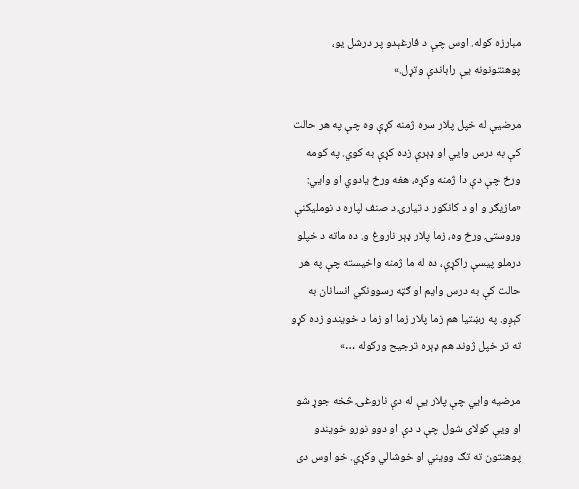مبارزه کوله. اوس چې د فارغېدو پر درشل يو، پوهنتونونه يې راباندې وتړل.»

مرضيې له خپل پلار سره ژمنه کړې وه چې په هر حالت کې به درس وايي او ډېرې زده کړې به کوي. په کومه ورځ چې دې دا ژمنه وکړه، هغه ورځ يادوي او وايي: «مازيګر و او د کانکور د تيارۍ د صنف لپاره د نومليکنې وروستۍ ورځ وه، زما پلار ډېر ناروغ و. ده ماته د خپلو درملو پيسې راکړې، ده له ما ژمنه واخيسته چې په هر حالت کې به درس وايم او ګټه رسوونکي انسانان به کېږو. په رښتيا هم زما پلار زما او زما د خویندو زده کړو ته تر خپل ژوند هم ډېره ترجيح ورکوله …»

مرضيه وايي چې پلار يې له دې ناروغۍ څخه جوړ شو او ويې کولای شول چې د دې او دوو نورو خویندو پوهنتون ته تګ وويني او خوشالي وکړي. خو اوس دی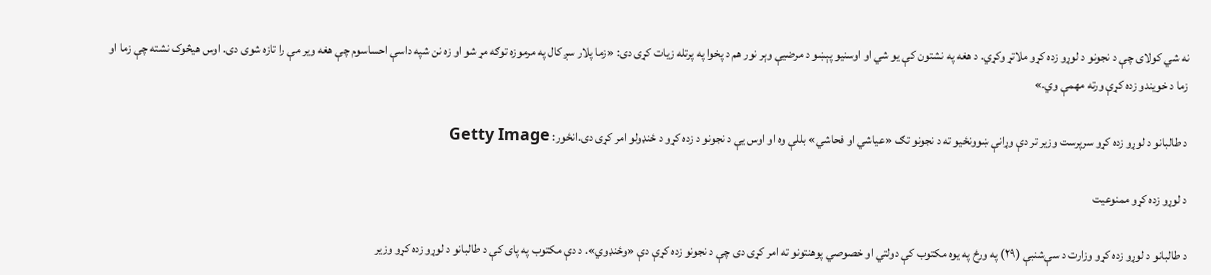نه شي کولای چې د نجونو د لوړو زده کړو ملاتړ وکړي. د هغه په نشتون کې يو شي او اوسنيو پېښو د مرضيې وېر نور هم د پخوا په پرتله زيات کړی دی: «زما پلار سږ کال په مرموزه توګه مړ شو او زه نن شپه داسې احساسوم چې هغه وير مې را تازه شوی دی. اوس هيڅوک نشته چې زما او زما د خویندو زده کړې ورته مهمې وي.»

د طالبانو د لوړو زده کړو سرپرست وزیر تر دې وړانې ښوونځیو ته د نجونو تګ «عیاشي او فحاشي» بللې وه او اوس یې د نجونو د زده کړو د ځنډولو امر کړی دی.انځور: Getty Image

د لوړو زده کړو ممنوعيت

د طالبانو د لوړو زده کړو وزارت د سې‌شنبې (۲۹) په ورځ په يوه مکتوب کې دولتي او خصوصي پوهنتونو ته امر کړی دی چې د نجونو زده کړې دې «وځنډوي». د دې مکتوب په پای کې د طالبانو د لوړو زده کړو وزير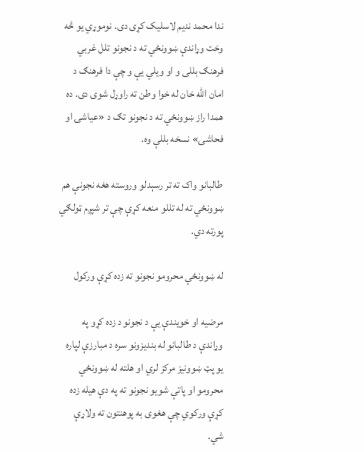ندا محمد نديم لاسليک کړی دی. نوموړي يو څه وخت وړاندې ښوونځي ته د نجونو تلل غربي فرهنګ بللی و او ويلي يې و چې دا فرهنګ د امان الله خان له خوا وطن ته راوړل شوی دی. ده همدا راز ښوونځي ته د نجونو تګ د «عياشۍ او فحاشۍ» نسخه بللې وه.

طالبانو واک ته تر رسېدلو وروسته هغه نجونې هم ښوونځي ته له تللو منعه کړې چې تر شپږم ټولګي پورته دي.

له ښوونځي محرومو نجونو ته زده کړې ورکول

مرضیه او خویندې يې د نجونو د زده کړو په وړاندې د طالبانو له بنديزونو سره د مبارزې لپاره يو پټ ښوونيز مرکز لري او هلته له ښوونځي محرومو او پاتې شويو نجونو ته په دې هيله زده کړې ورکوي چې هغوی به پوهنتون ته ولاړې شي.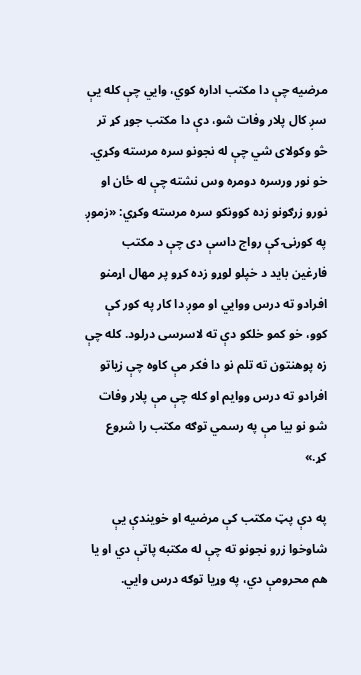مرضيه چې دا مکتب اداره کوي، وايي چې کله يې سږ کال پلار وفات شو، دې دا مکتب جوړ کړ تر څو وکولای شي چې له نجونو سره مرسته وکړي. خو نور ورسره دومره وس نشته چې له ځان او نورو زرګونو زده کوونکو سره مرسته وکړي: «زموږ په کورنۍ کې رواج داسې دی چې د مکتب فارغين بايد د خپلو لوړو زده کړو پر مهال اړمنو افرادو ته درس ووايي او موږ دا کار په کور کې کوو، خو کمو خلکو دې ته لاسرسی درلود. کله چې زه پوهنتون ته تلم نو دا فکر مې کاوه چې زياتو افرادو ته درس ووايم او کله چې مې پلار وفات شو نو بيا مې په رسمي توګه مکتب را شروع کړ.»

په دې پټ مکتب کې مرضيه او خویندې يې شاوخوا زرو نجونو ته چې له مکتبه پاتې دي او يا هم محرومې دي، په وړيا توګه درس وايي.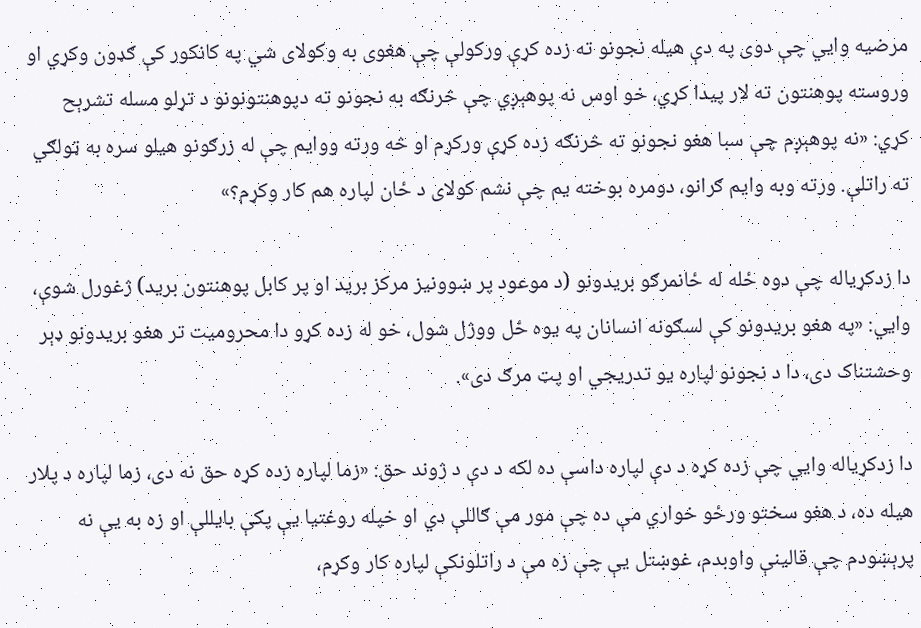مرضيه وايي چې دوی په دې هيله نجونو ته زده کړې ورکولې چې هغوی به وکولای شي په کانکور کې ګډون وکړي او وروسته پوهنتون ته لار پيدا کړي، خو اوس نه پوهېږي چې څرنګه به نجونو ته دپوهنتونونو د تړلو مسله تشرېح کړي: «نه پوهېږم چې سبا هغو نجونو ته څرنګه زده کړې ورکړم او څه ورته ووايم چې له زرګونو هيلو سره به ټولګي ته راتلې. ورته وبه وايم ګرانو، دومره بوخته يم چې نشم کولای د ځان لپاره هم کار وکړم؟»

دا زدکړياله چې دوه ځله له ځانمرګو بريدونو (د موعود پر ښوونيز مرکز بريد او پر کابل پوهنتون بريد) ژغورل شوې، وايي: «په هغو بريدونو کې لسګونه انسانان په يوه ځل ووژل شول، خو له زده کړو دا محروميت تر هغو بريدونو ډېر وحشتناک دی، دا د نجونو لپاره يو تدريجي او پټ مرګ دی».

دا زدکړياله وايي چې زده کړه د دې لپاره داسې ده لکه د دې د ژوند حق: «زما لپاره زده کړه حق نه دی، زما لپاره د پلار هيله ده، د هغو سختو ورځو خواري مې ده چې مور مې ګاللې دي او خپله روغتيا يې پکې بايللې او زه به يې نه پرېښودم چې قالينې واوبدم، غوښتل يې چې زه مې د راتلونکې لپاره کار وکړم،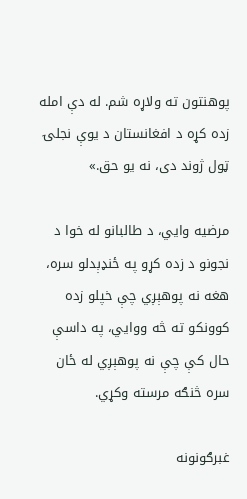پوهنتون ته ولاړه شم. له دې امله زده کړه د افغانستان د يوې نجلۍ ټول ژوند دی، نه يو حق.»

مرضیه وايي، د طالبانو له خوا د نجونو د زده کړو په ځنډېدلو سره، هغه نه پوهېږي چې خپلو زده کوونکو ته څه ووايي، په داسې حال کې چې نه پوهېږي له ځان سره څنګه مرسته وکړي.

غبرګونونه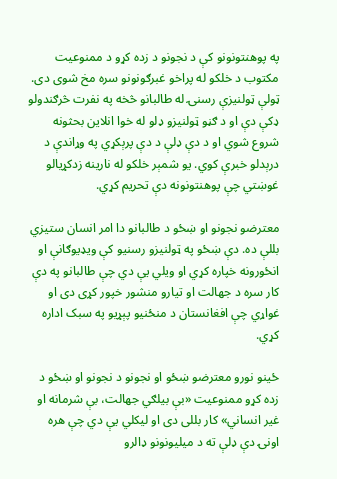په پوهنتونونو کې د نجونو د زده کړو د ممنوعيت مکتوب د خلکو له پراخو غبرګونونو سره مخ شوی دی. ټولې ټولنيزې رسنۍ له طالبانو څخه په نفرت څرګندولو ډکې دې او د ګڼو ټولنيزو ډلو له خوا انلاين بحثونه شروع شوي او د دې ډلې د دې پرېکړي په وړاندې د درېدلو خبرې کوي. يو شمېر خلکو له نارينه زدکړيالو غوښتي چې پوهنتونونه دې تحريم کړي.

معترضو نجونو او ښځو د طالبانو دا امر انسان ستيزي بللې ده. دې ښځو په ټولنيزو رسنيو کې ويډيوګانې او انځورونه خپاره کړي او ويلي يې دي چې طالبانو په دې کار سره د جهالت او تيارو منشور خپور کړی دی او غواړي چې افغانستان د منځنيو پېړيو په سبک اداره کړي.

ځينو نورو معترضو ښځو او نجونو د نجونو او ښځو د زده کړو ممنوعيت «بې بيلګي جهالت، بې شرمانه او غير انساني» کار بللی دی او ليکلي يې دي چې هره اونۍ دې ډلې ته د ميليونونو ډالرو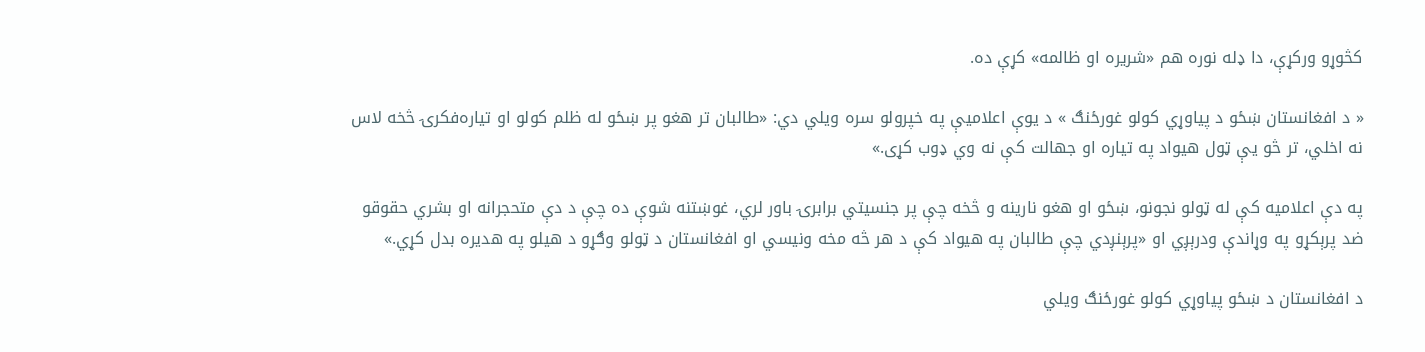کڅوړو ورکړې، دا ډله نوره هم «شريره او ظالمه» کړې ده.

« د افغانستان ښځو د پياوړي کولو غورځنګ » د يوې اعلاميې په خپرولو سره ويلي دي: «طالبان تر هغو پر ښځو له ظلم کولو او تياره‌فکرۍ څخه لاس نه اخلي، تر څو يې ټول هيواد په تياره او جهالت کې نه وي ډوب کړی.»

په دې اعلاميه کې له ټولو نجونو، ښځو او هغو نارينه و څخه چې پر جنسيتي برابرۍ باور لري، غوښتنه شوې ده چې د دې متحجرانه او بشري حقوقو ضد پرېکړو په وړاندې ودرېږي او «پرېنږدي چې طالبان په هيواد کې د هر څه مخه ونيسي او افغانستان د ټولو وګړو د هيلو په هديره بدل کړي.»

د افغانستان د ښځو پياوړي کولو غورځنګ ويلي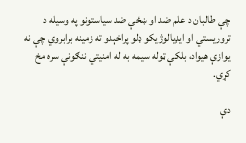چې طالبان د علم ضد او ښځې ضد سياستونو په وسيله د تروريستي او ايډيالوژيکو ډلو پراخېدو ته زمينه برابروي چې نه يوازې هيواد، بلکې ټوله سيمه به له امنيتي ننګونې سره مخ کړي.

دې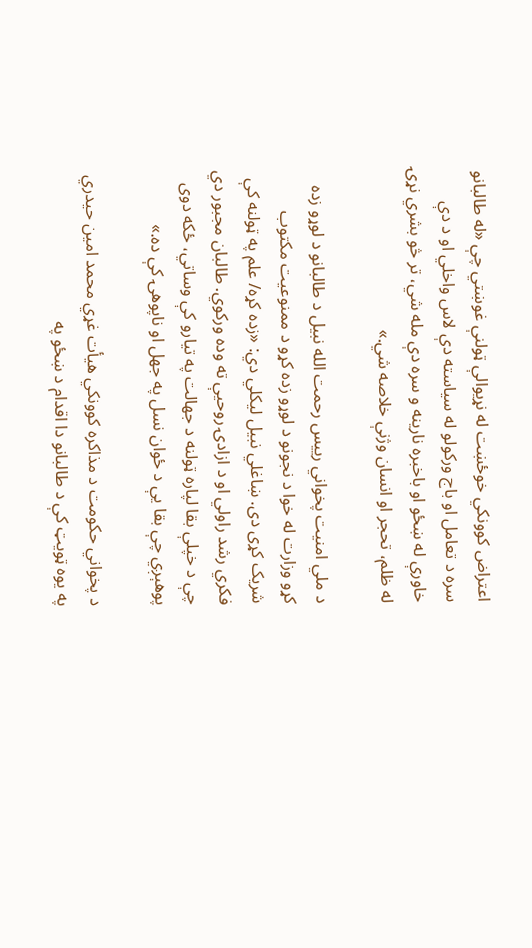اعتراض کوونکي خوځښت له نړيوالې ټولنې غوښتي چې «له طالبانو سره د تعامل او باج ورکولو له سياسته دې لاس واخلي او د دې خاورې له ښځو او باخبره نارينه و سره دې مله شي، تر څو بشري نړۍ له ظلم، تحجر او انسان وژنې خلاصه شي.»

د ملي امنيت پخواني رييس رحمت الله نبيل د طالبانو د لوړو زده کړو وزارت له خوا د نجونو د لوړو زده کړو د ممنوعيت مکتوب شريک کړی دی. ښاغلي نبيل ليکلي دي: «زده کړه/ علم په ټولنه کې فکري رشد راولي او د ازادۍ روحيې ته وده ورکوي. طالبان مجبور دي چې د خپلې بقا لپاره ټولنه د جهالت په تيارو کې وساتي، ځکه دوی پوهېږي چې بقا يې د ځوان نسل په جهل او ناپوهۍ کې ده.»

د پخواني حکومت د مذاکره کوونکي هيأت غړي محمد امين حيدري په يوه ټويټ کې د طالبانو دا اقدام د ښځو په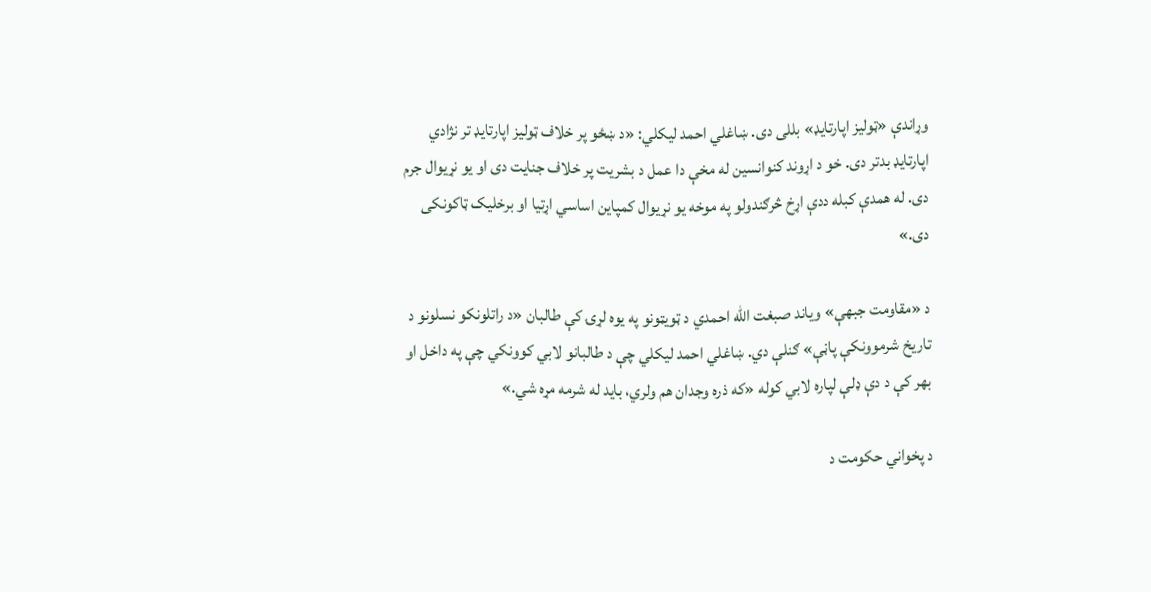وړاندې «ټوليز اپارتايډ» بللی دی. ښاغلي احمد ليکلي: «د ښځو پر خلاف ټوليز اپارتايډ تر نژادي اپارتايډ بدتر دی. خو د اړوند کنوانسين له مخې دا عمل د بشريت پر خلاف جنايت دی او يو نړيوال جرم دی. له همدې کبله ددې اړخ څرګندولو په موخه يو نړيوال کمپاين اساسي اړتيا او برخليک ټاکونکی دی.»

د «مقاومت جبهې» وياند صبغت الله احمدي د ټويټونو په يوه لړۍ کې طالبان «د راتلونکو نسلونو د تاريخ شرموونکې پاڼې» ګنلې دي. ښاغلي احمد ليکلي چې د طالبانو لابي کوونکي چې په داخل او بهر کې د دې ډلې لپاره لابي کوله «که ذره وجدان هم ولري، بايد له شرمه مړه شي.»

د پخواني حکومت د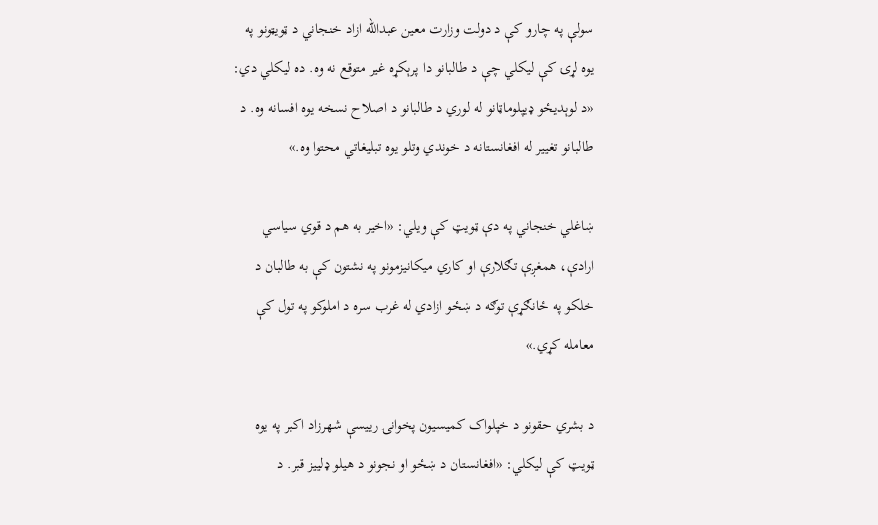سولې په چارو کې د دولت وزارت معين عبدالله ازاد خنجاني د ټويټونو په يوه لړۍ کې ليکلي چې د طالبانو دا پرېکړه غير متوقع نه وه. ده ليکلي دي: «د لوېديځو ډيپلوماټانو له لوري د طالبانو د اصلاح نسخه يوه افسانه وه. د طالبانو تغيير له افغانستانه د خوندي وتلو يوه تبليغاتي محتوا وه.»

ښاغلي خنجاني په دې ټويټ کې ويلي: «اخير به هم د قوي سياسي ارادې، همغږې تګلارې او کاري ميکانيزمونو په نشتون کې به طالبان د خلکو په ځانګړې توګه د ښځو ازادي له غرب سره د املوکو په تول کې معامله کړي.»

د بشري حقونو د خپلواک کميسيون پخوانۍ رييسې شهرزاد اکبر په يوه ټويټ کې ليکلي: «افغانستان د ښځو او نجونو د هيلو ډلييز قبر. د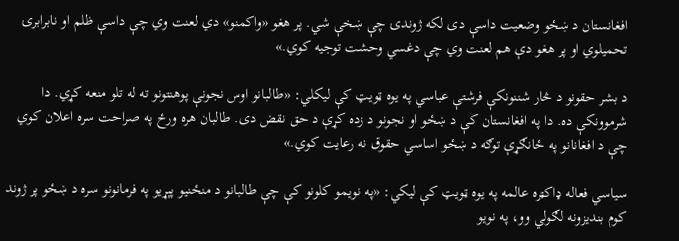افغانستان د ښځو وضعيت داسې دی لکه ژوندۍ چې ښخې شي. پر هغو «واکمنو» دي لعنت وي چې داسې ظلم او نابرابرۍ تحميلوي او پر هغو دې هم لعنت وي چې دغسي وحشت توجيه کوي.»

د بشر حقونو د څار شننونکې فرشتې عباسي په يوه ټويټ کې ليکلي: «طالبانو اوس نجونې پوهنتونو ته له تلو منعه کړي. دا شرموونکې ده. دا په افغانستان کې د ښځو او نجونو د زده کړې د حق نقض دی. طالبان هره ورځ په صراحت سره اعلان کوي چې د افغانانو په ځانګړې توګه د ښځو اساسي حقوق نه رعايت کوي.»

سياسي فعاله ډاکټره عالمه په يوه ټويټ کې ليکي: «په نويمو کلونو کې چې طالبانو د منځنيو پېړيو په فرمانونو سره د ښځو پر ژوند کوم بنديزونه لګولي وو، په نويو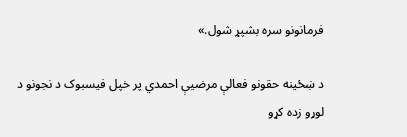فرمانونو سره بشپړ شول.»

د ښځينه حقونو فعالې مرضيې احمدي پر خپل فيسبوک د نجونو د لوړو زده کړو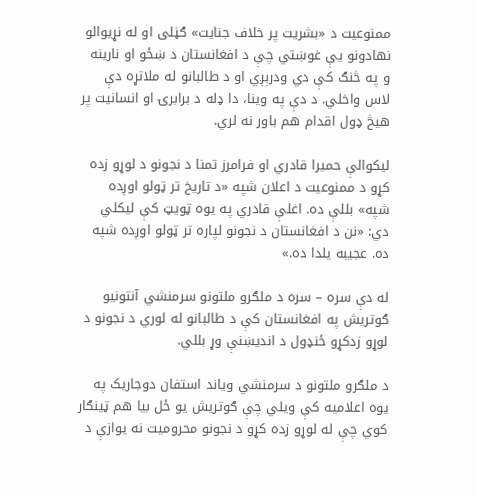ممنوعيت د «بشريت پر خلاف جنايت» ګڼلی او له نړيوالو نهادونو يې غوښتي چې د افغانستان د ښځو او نارينه و په څنګ کې دي ودرېږي او د طالبانو له ملاتړه دې لاس واخلي. د دې په وينا، دا ډله د برابرۍ او انسانيت پر هيڅ ډول اقدام هم باور نه لري.

ليکوالې حميرا قادري او فرامرز تمنا د نجونو د لوړو زده کړو د ممنوعيت د اعلان شپه «د تاريخ تر ټولو اوږده شپه» بللې ده. اغلې قادري په يوه ټويټ کې ليکلي دي: «نن د افغانستان د نجونو لپاره تر ټولو اوږده شپه ده. عجيبه يلدا ده.»

له دې سره – سره د ملګرو ملتونو سرمنشي آنتونيو ګوتریش په افغانستان کې د طالبانو له لوري د نجونو د لوړو زدکړو ځنډول د انديښنې وړ بللي.

د ملګرو ملتونو د سرمنشي وياند استفان دوجاريک په يوه اعلاميه کې ويلي چې ګوتريش يو ځل بيا هم ټينګار کوي چې له لوړو زده کړو د نجونو محروميت نه يوازې د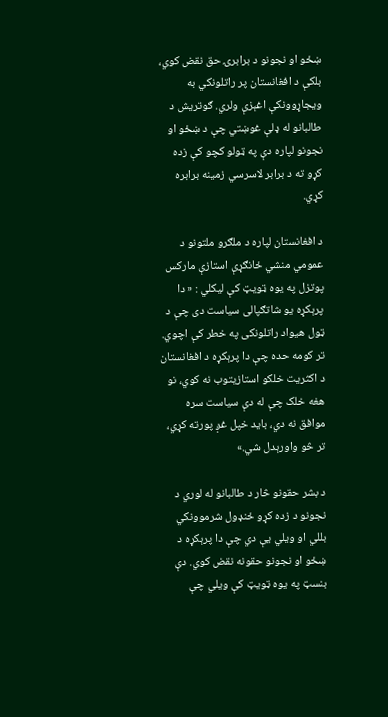ښځو او نجونو د برابرۍ حق نقض کوي، بلکې د افغانستان پر راتلونکي به ويجاړوونکې اغېزې ولري. ګوتريش د طالبانو له ډلې غوښتي چې د ښځو او نجونو لپاره دې په ټولو کچو کې زده کړو ته د برابر لاسرسي زمينه برابره کړي.

د افغانستان لپاره د ملګرو ملتونو د عمومي منشي ځانګړې استازې مارکس پوتزل په يوه ټويټ کې ليکلي : « دا پرېکړه يو شاتګپالی سياست دی چې د ټول هيواد راتلونکی په خطر کې اچوي. تر کومه حده چې دا پرېکړه د افغانستان د اکثريت خلکو استازيتوب نه کوي، نو هغه خلک چې له دې سياست سره موافق نه دي، بايد خپل غږ پورته کړي، تر څو واورېدل شي.»

د بشر حقونو څار د طالبانو له لوري د نجونو د زده کړو ځنډول شرموونکي بللي او ويلي يې دي چې دا پرېکړه د ښځو او نجونو حقونه نقض کوي. دې بنسټ په يوه ټويټ کې ويلي چې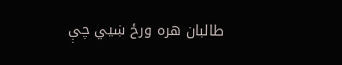طالبان هره ورځ ښيي چې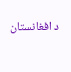د افغانستان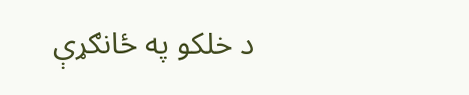د خلکو په ځانګړې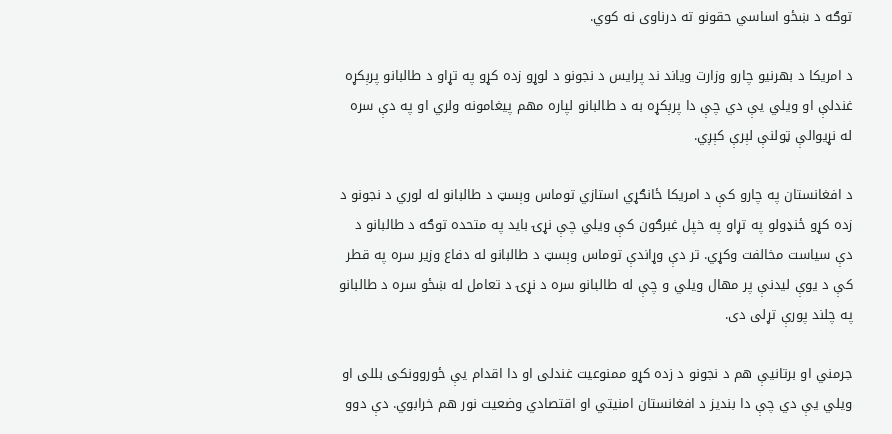توګه د ښځو اساسي حقونو ته درناوی نه کوي.

د امريکا د بهرنيو چارو وزارت وياند ند پرايس د نجونو د لوړو زده کړو په تړاو د طالبانو پرېکړه غندلې او ويلي يې دي چې دا پرېکړه به د طالبانو لپاره مهم پيغامونه ولري او په دې سره له نړيوالې ټولنې لېرې کېږي.

د افغانستان په چارو کې د امريکا ځانګړي استازي توماس وېسټ د طالبانو له لوري د نجونو د زده کړو ځنډولو په تړاو په خپل غبرګون کې ويلي چې نړۍ بايد په متحده توګه د طالبانو د دې سياست مخالفت وکړي. تر دې وړاندې توماس وېسټ د طالبانو له دفاع وزير سره په قطر کې د يوې ليدنې پر مهال ويلي و چې له طالبانو سره د نړۍ د تعامل له ښځو سره د طالبانو په چلند پورې تړلی دی.

جرمني او برتانيې هم د نجونو د زده کړو ممنوعيت غندلی او دا اقدام يې ځوروونکی بللی او ويلي يې دي چې دا بنديز د افغانستان امنيتي او اقتصادي وضعيت نور هم خرابوي. دې دوو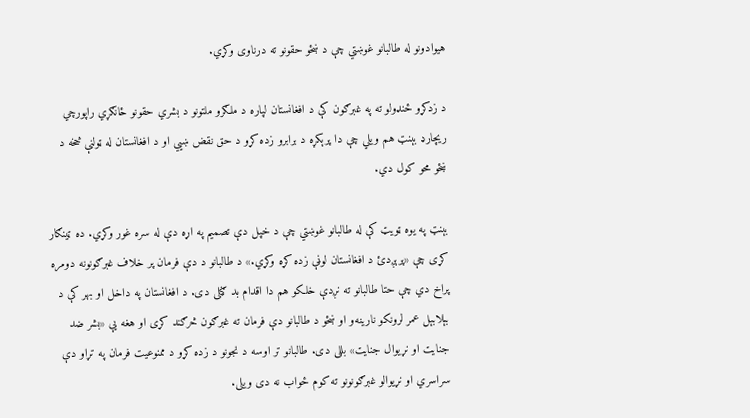هيوادونو له طالبانو غوښتي چې د ښځو حقونو ته درناوی وکړي.

د زدکړو ځنډولو ته په غبرګون کې د افغانستان لپاره د ملګرو ملتونو د بشري حقونو ځانګړي راپورچي ريچارډ بېنټ هم ويلي چې دا پرېکړه د برابرو زده کړو د حق نقض ښيي او د افغانستان له ټولنې څخه د ښځو محو کول دي.

بېنټ په يوه ټويټ کې له طالبانو غوښتي چې د خپل دې تصميم په اړه دې له سره غور وکړي. ده ټينګار کړی چې «پرېږدئ د افغانستان لوڼې زده کړه وکړي.» د طالبانو د دې فرمان پر خلاف غبرګونونه دومره پراخ دي چې حتا طالبانو ته نږدې خلکو هم دا اقدام بد ګڼلی دی. د افغانستان په داخل او بهر کې د بېلابېل عمر لرونکو نارينه‌و او ښځو د طالبانو دې فرمان ته غبرګون څرګند کړی او هغه يې «بشر ضد جنايت او نړيوال جنايت» بللی دی. طالبانو تر اوسه د نجونو د زده کړو د ممنوعيت فرمان په تړاو دې سراسري او نړيوالو غبرګونونو ته کوم ځواب نه دی ويلی.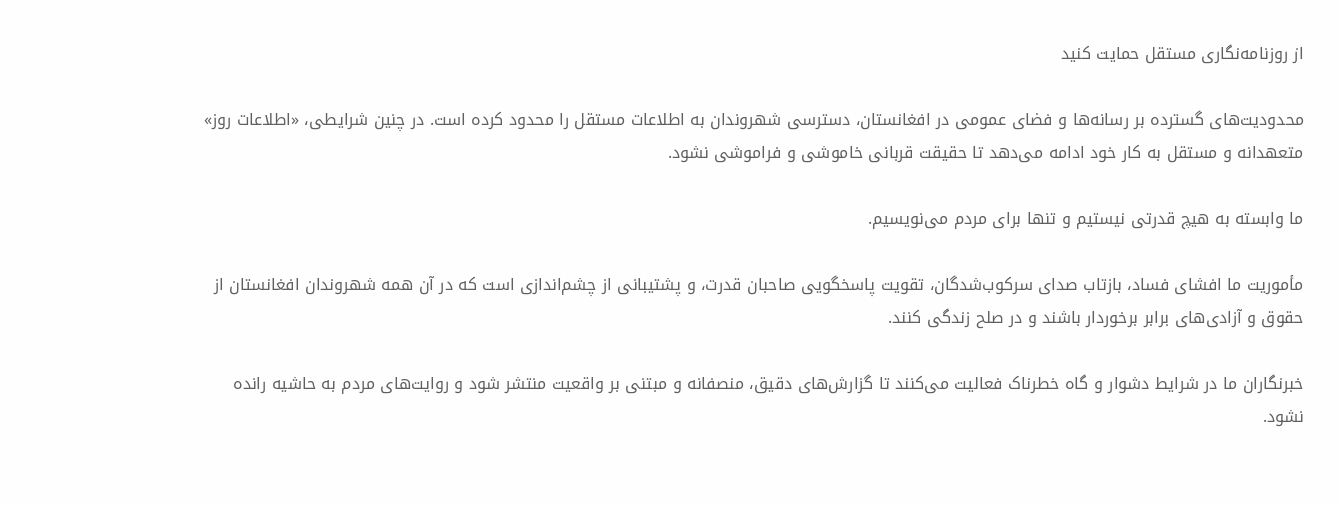از روزنامه‌نگاری مستقل حمایت کنید

محدودیت‌های گسترده بر رسانه‌ها و فضای عمومی در افغانستان، دسترسی شهروندان به اطلاعات مستقل را محدود کرده است. در چنین شرایطی، «اطلاعات روز» متعهدانه و مستقل به کار خود ادامه می‌دهد تا حقیقت قربانی خاموشی و فراموشی نشود.

ما وابسته به هیچ قدرتی نیستیم و تنها برای مردم می‌نویسیم.

مأموریت ما افشای فساد، بازتاب صدای سرکوب‌شدگان، تقویت پاسخگویی صاحبان قدرت، و پشتیبانی از چشم‌اندازی است که در آن همه شهروندان افغانستان از حقوق و آزادی‌های برابر برخوردار باشند و در صلح زندگی کنند.

خبرنگاران ما در شرایط دشوار و گاه خطرناک فعالیت می‌کنند تا گزارش‌های دقیق، منصفانه و مبتنی بر واقعیت منتشر شود و روایت‌های مردم به حاشیه رانده نشود.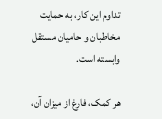تداوم این کار، به حمایت مخاطبان و حامیان مستقل وابسته است.

هر کمک، فارغ از میزان آن،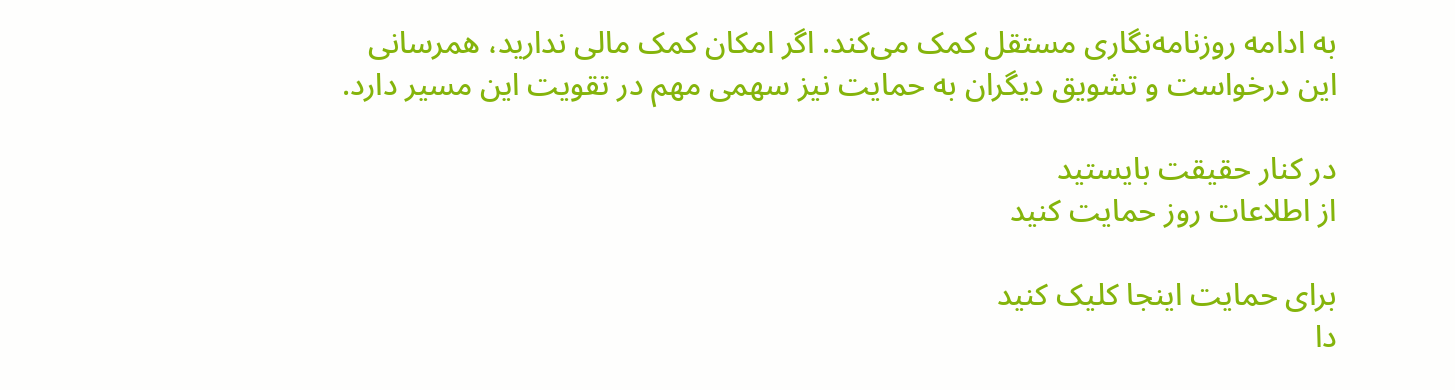به ادامه روزنامه‌نگاری مستقل کمک می‌کند. اگر امکان کمک مالی ندارید، همرسانی این درخواست و تشویق دیگران به حمایت نیز سهمی مهم در تقویت این مسیر دارد.

در کنار حقیقت بایستید
از اطلاعات روز حمایت کنید

برای حمایت اینجا کلیک کنید
دا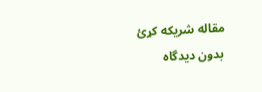مقاله شریکه کړئ
بدون دیدگاه